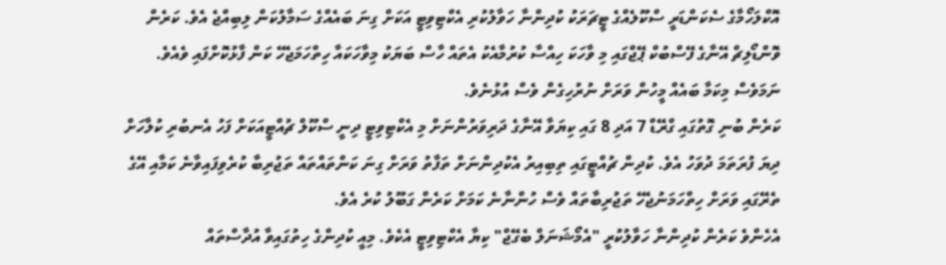އޮކްލަހޯމާގެ ސެކަންޑަރީ ސްކޫލެއްގެ ޓީޗަރަކު ކުދިންނާ ހަވާލުކުރި އެކްޓިވިޓީ އަކަށް ގިނަ ބައެއްގެ ސަމާލުކަން ލިބިއްޖެ އެވެ. ކަރެން ވޮންޑޯލިޗް އޭނާގެ ފޭސްބުކް ޕޭޖްގައި މި ވާހަކަ ހިއްސާ ކުރުމާއެކު އެތައް ހާސް ބަޔަކު މިވާހަކައާ ހިތްހަމަޖެހޭ ކަން ފާޅުކޮށްފައި ވެއެވެ. ނަމަވެސް މިކަމާ ބައެއް މީހުން ވަރަށް ނުރުހިގެން ވެސް އުޅުނެވެ.
ކަރެން ބުނި ގޮތުގައި ގްރޭޑް 7 އަދި 8 ގައި ކިޔަވާ އޭނާގެ ދަރިވަރުންނަށް މި އެކްޓިވިޓީ ދިނީ ސްކޫލް ޗުއްޓީއަކަށް ފަހު އެނބުރި ކުލާހަށް ދިޔަ ފުރަތަމަ ދުވަހު އެވެ. ކުދިން ޗުއްޓީގައި ތިބިއިރު އެކުދިންނަށް ތަފާތު ވަރަށް ގިނަ ކަންތައްތައް ތަޖުރިބާ ކުރެވިފައިވާނެ ކަމާއި އޭގެ ތެރޭގައި ވަރަށް ހިތްހަމަނުޖެހޭ ތަޖުރިބާތައް ވެސް ހުންނާނެ ކަމަށް ކަރެން ގަބޫލު ކުރެ އެވެ.
އެހެންވެ ކަރެން ކުދިންނާ ހަވާލުކުރީ "އެމޯޝަނަލް ބެގޭޖް" ކިޔާ އެކްޓިވިޓީ އެކެވެ. މިއީ ކުދިންގެ ހިތުގައިވާ އުދާސްތައް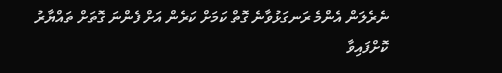ނެރެލަން އެންމެ ރަނގަޅުވާނެ ގޮތް ކަމަށް ކަރެން އަށް ފެންނަ ގޮތަށް ތައްޔާރު ކޮށްފައިވާ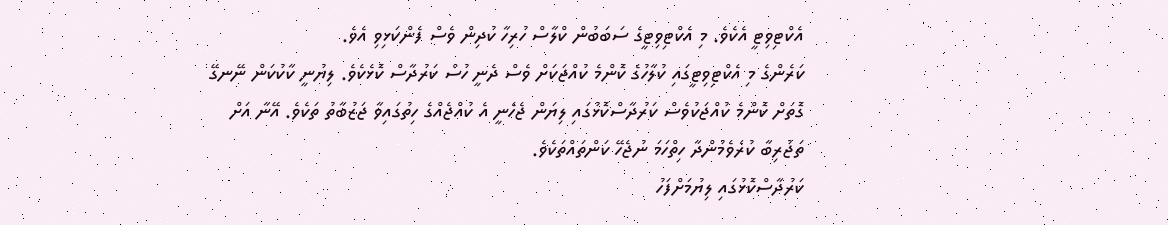އެކްޓިވިޓީ އެކެވެ. މި އެކްޓިވިޓީގެ ސަބަބުން ކްލާސް ހުރިހާ ކުދިން ވެސް ފެންކަޅިވި އެވެ.
ކަރެންގެ މި އެކްޓިވިޓީގައި ކުލާހުގެ ކޮންމެ ކުއްޖަކަށް ވެސް ދެނީ ހުސް ކަރުދާސް ކޮޅެކެވެ. ލިޔުނީ ކާކުކަން ނޭނގޭ ގޮތަށް ކޮންމެ ކުއްޖަކުވެސް ކަރުދާސްކޮޅުގައި ލިޔަން ޖެހެނީ އެ ކުއްޖެއްގެ ހިތުގައިވާ ޖަޒުބާތު ތަކެވެ. އޭނާ އަށް ތަޖުރިބާ ކުރެވެމުންދާ ހިތްހަމަ ނުޖެހޭ ކަންތައްތަކެވެ.
ކަރުދާސްކޮޅުގައި ލިޔުމަށްފަހު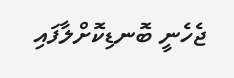ޖެހެނީ ބޮނޑިކޮށްލާފައި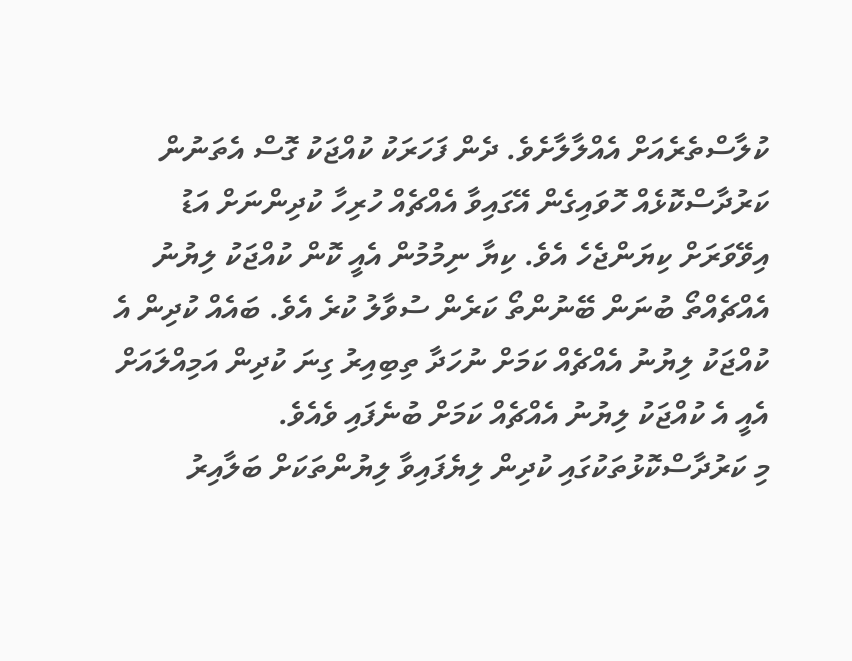ކުލާސްތެރެއަށް އެއްލާލާށެވެ. ދެން ފަހަރަކު ކުއްޖަކު ގޮސް އެތަނުން ކަރުދާސްކޮޅެއް ހޮވައިގެން އޭގައިވާ އެއްޗެއް ހުރިހާ ކުދިންނަށް އަޑު އިވޭވަރަށް ކިޔަންޖެހެ އެވެ. ކިޔާ ނިމުމުން އެއީ ކޮން ކުއްޖަކު ލިޔުނު އެއްޗެއްތޯ ބުނަން ބޭނުންތޯ ކަރެން ސުވާލު ކުރެ އެވެ. ބައެއް ކުދިން އެ ކުއްޖަކު ލިޔުނު އެއްޗެއް ކަމަށް ނުހަދާ ތިބިއިރު ގިނަ ކުދިން އަމިއްލައަށް އެއީ އެ ކުއްޖަކު ލިޔުނު އެއްޗެއް ކަމަށް ބުނެފައި ވެއެވެ.
މި ކަރުދާސްކޮޅުތަކުގައި ކުދިން ލިޔެފައިވާ ލިޔުންތަކަށް ބަލާއިރު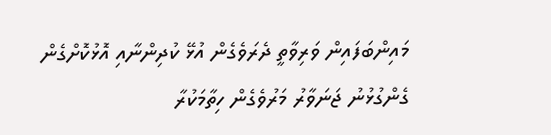މައިންބަފައިން ވަރިވާތީ ދެރަވެގެން އުޅޭ ކުދިންނާއި އޮޅުކޮށްގެން ގެންގުޅުނު ޖަނަވާރު މަރުވެގެން ހިތާމަކުރާ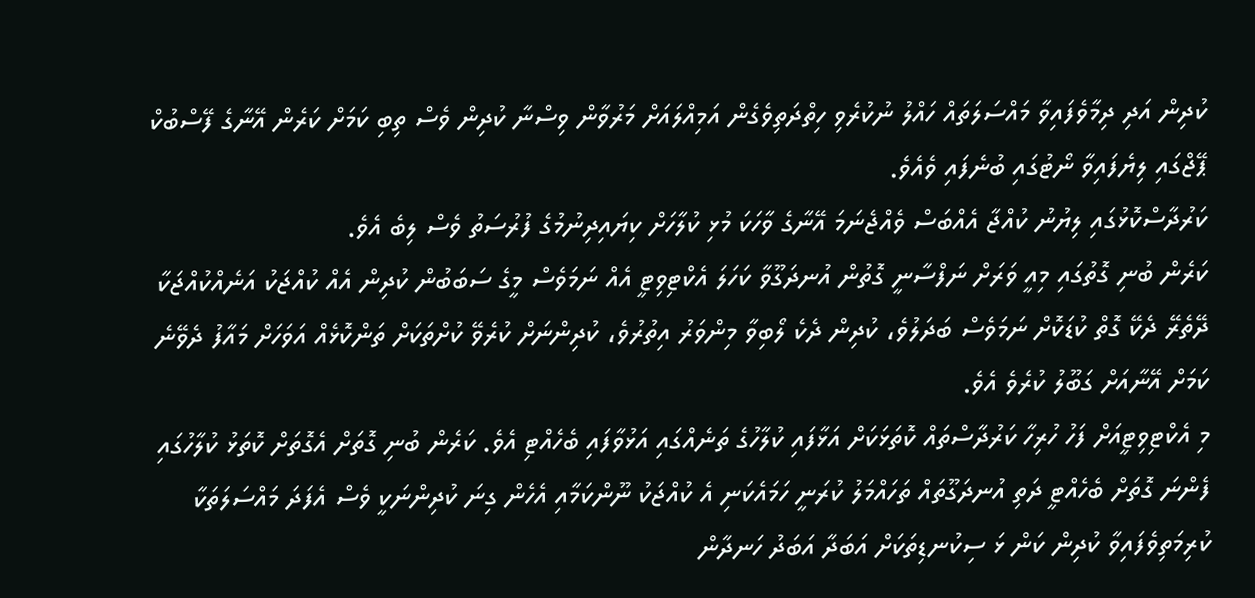ކުދިން އަދި ދިމާވެފައިވާ މައްސަލަތައް ހައްލު ނުކުރެވި ހިތްދަތިވެގެން އަމިއްލައަށް މަރުވާން ވިސްނާ ކުދިން ވެސް ތިބި ކަމަށް ކަރެން އޭނާގެ ފޭސްބުކް ޕޭޖްގައި ލިޔެފައިވާ ނޯޓުގައި ބުނެފައި ވެއެވެ.
ކަރުދާސްކޮޅުގައި ލިޔުނު ކުއްޖާ އެއްބަސް ވެއްޖެނަމަ އޭނާގެ ވާހަކަ މުޅި ކުލާހަށް ކިޔައިދިނުމުގެ ފުރުސަތު ވެސް ލިބެ އެވެ.
ކަރެން ބުނި ގޮތުގައި މިއީ ވަރަށް ނަފްސާނީ ގޮތުން އުނދަގޫވާ ކަހަލަ އެކްޓިވިޓީ އެއް ނަމަވެސް މީގެ ސަބަބުން ކުދިން އެއް ކުއްޖަކު އަނެއްކުއްޖަކާ ދޭތެރޭ ދެކޭ ގޮތް ކުޑަކޮށް ނަމަވެސް ބަދަލުވެ، ކުދިން ދެކެ ލޯބިވާ މިންވަރު އިތުރުވެ، ކުދިންނަށް ކުރެވޭ ކުށްތަކަށް ތަންކޮޅެއް އަވަހަށް މައާފު ދެވޭނެ ކަމަށް އޭނާއަށް ގަބޫލު ކުރެވެ އެވެ.
މި އެކްޓިވިޓީއަށް ފަހު ހުރިހާ ކަރުދާސްތައް ކޮތަޅަކަށް އަޅާފައި ކުލާހުގެ ތަނެއްގައި އަޅުވާފައި ބެހެއްޓި އެވެ. ކަރެން ބުނި ގޮތަށް އެގޮތަށް ކޮތަޅު ކުލާހުގައި ފެންނަ ގޮތަށް ބެހެއްޓީ ދަތި އުނދަގޫތައް ތަހައްމަލު ކުރަނީ ހަމައެކަނި އެ ކުއްޖަކު ނޫންކަމާއި އެހެން ގިނަ ކުދިންނަކީ ވެސް އެފަދަ މައްސަލަތަކާ ކުރިމަތިވެފައިވާ ކުދިން ކަން ޅަ ސިކުނޑިތަކަށް އަބަދާ އަބަދު ހަނދާން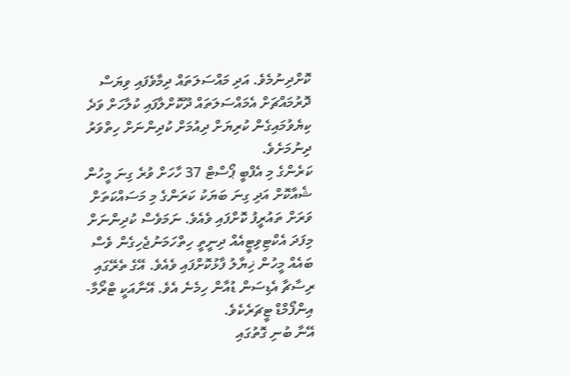ކޮށްދިނުމެވެ. އަދި މައްސަލަތައް ދިމާވެފައި ވިޔަސް ދޮރުމައްޗަށް އެމައްސަލަތައް ދޫކޮށްލާފައި ކުލާހަށް ވަދެ ކިޔެވުމައިގެން ކުރިޔަށް ދިއުމަށް ކުދިންނަށް ހިތްވަރު ދިނުމަށެވެ.
ކަރެންގެ މި އެފްބީ ޕޯސްޓް 37 ހާހަށް ވުރެ ގިނަ މީހުން ޝެއާކޮށް އަދި ގިނަ ބަޔަކު ކަރަންގެ މި މަސައްކަތަށް ވަރަށް ތައުރީފު ކޮށްފައި ވެއެވެ. ނަމަވެސް ކުދިންނަށް މިފަދަ އެކްޓިވިޓީއެއް ދިނީތީ ހިތްހަމަނުޖެހިގެން ވެސް ބައެއް މީހުން ޚިޔާލު ފާޅުކޮށްފައި ވެއެވެ. އޭގެ ތެރޭގައި ރިސާޗާ އެޑިސަން ޑުއާން ހިމެނެ އެވެ. އޭނާއަކީ ޓްރޯމާ-އިންފޯމްޑް ޓީޗަރެކެވެ.
އޭނާ ބުނި ގޮތުގައި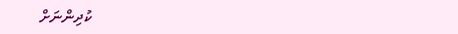ކުދިންނަށް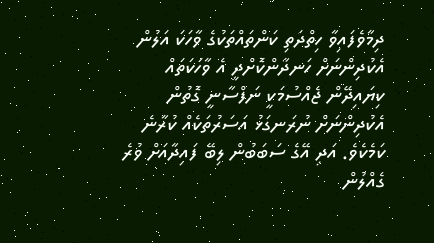ދިމާވެފައިވާ ހިތްދަތި ކަންތައްތަކުގެ ވާހަކަ އަލުން އެކުދިންނަށް ހަނދާންކޮށްދީ އެ ވާހަކަތައް ކިޔައިދޭން ޖެއްސުމަކީ ނަފްސާނީ ގޮތުން އެކުދިންނަށް ނުރަނގަޅު އަސަރުތަކެއް ކުރާނެ ކަމެކެވެ. އަދި އޭގެ ސަބަބުން ލިބޭ ފައިދާއަށް ވުރެ ގެއްލުން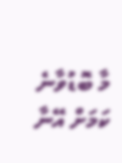މާ ބޮޑުވާނެ ކަމަށް އޭނާ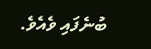ބުނެފައި ވެއެވެ.